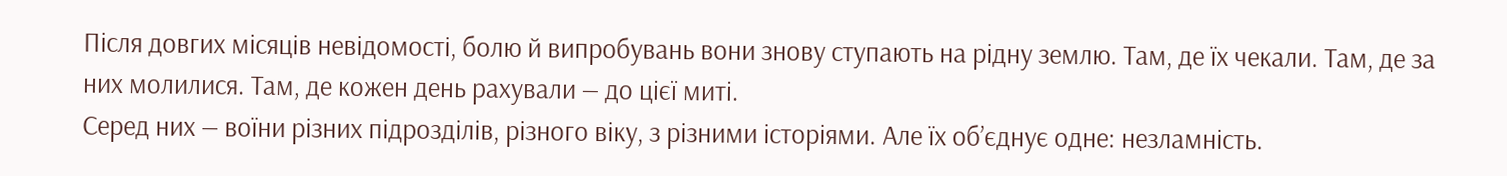Після довгих місяців невідомості, болю й випробувань вони знову ступають на рідну землю. Там, де їх чекали. Там, де за них молилися. Там, де кожен день рахували — до цієї миті.
Серед них — воїни різних підрозділів, різного віку, з різними історіями. Але їх об’єднує одне: незламність.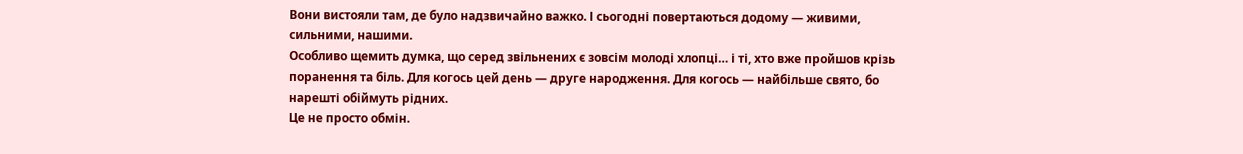Вони вистояли там, де було надзвичайно важко. І сьогодні повертаються додому — живими, сильними, нашими.
Особливо щемить думка, що серед звільнених є зовсім молоді хлопці… і ті, хто вже пройшов крізь поранення та біль. Для когось цей день — друге народження. Для когось — найбільше свято, бо нарешті обіймуть рідних.
Це не просто обмін.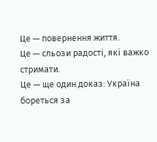Це — повернення життя.
Це — сльози радості, які важко стримати.
Це — ще один доказ: Україна бореться за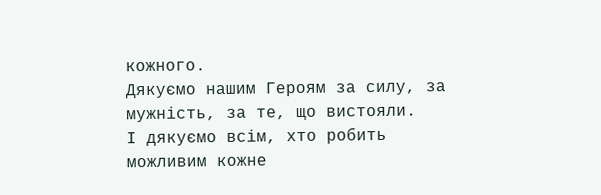кожного.
Дякуємо нашим Героям за силу, за мужність, за те, що вистояли.
І дякуємо всім, хто робить можливим кожне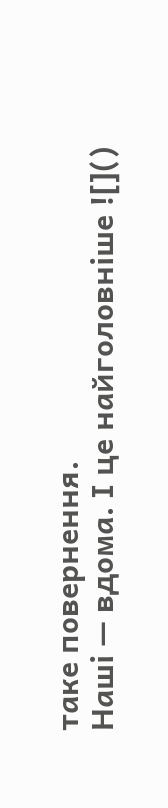таке повернення.
Наші — вдома. І це найголовніше ![]()